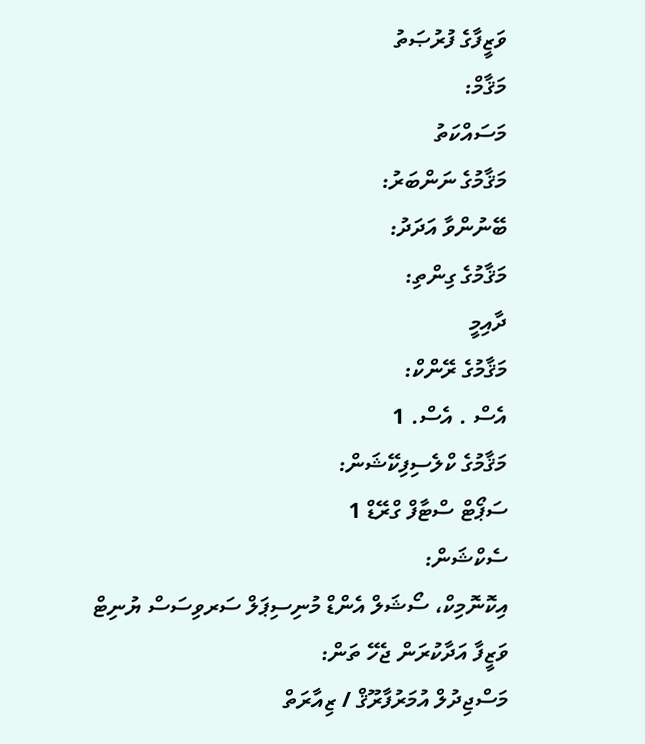ވަޒީފާގެ ފުރުޞަތު
މަޤާމް:
މަސައްކަތު
މަޤާމުގެ ނަންބަރު:
ބޭނުންވާ އަދަދު:
މަޤާމުގެ ގިންތި:
ދާއިމީ
މަޤާމުގެ ރޭންކް:
އެސް . އެސް. 1
މަޤާމުގެ ކްލެސިފިކޭޝަން:
ސަޕޯޓް ސްޓާފް ގްރޭޑް 1
ސެކްޝަން:
އިކޮނޮމިކް، ސޯޝަލް އެންޑް މުނިސިޕަލް ސަރވިސަސް ޔުނިޓް
ވަޒީފާ އަދާކުރަން ޖެހޭ ތަން:
މަސްޖިދުލް އުމަރުފާރޫޤް / ޒިއާރަތް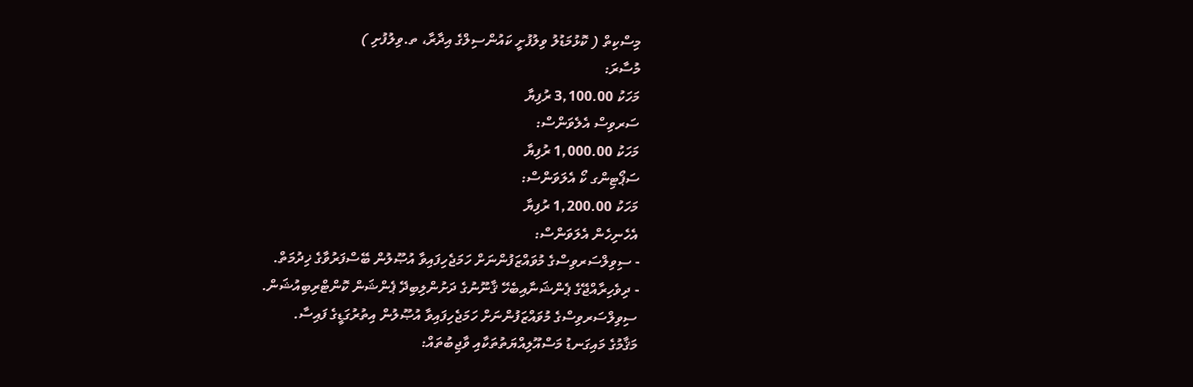މިސްކިތް ( ކޮޅުމަޑުލު ވިލުފުށީ ކައުންސިލްގެ އިދާރާ، ތ.ވިލުފުށި )
މުސާރަ:
މަހަކު 3,100.00 ރުފިޔާ
ސަރވިސް އެލެވަންސް:
މަހަކު 1,000.00 ރުފިޔާ
ސަޕޯޓިންގ ކޯ އެލަވަންސް:
މަހަކު 1,200.00 ރުފިޔާ
އެހެނިހެން އެލަވަންސް:
- ސިވިލްސަރވިސްގެ މުވައްޒަފުންނަށް ހަމަޖެހިފައިވާ އުޞޫލުން ބޭސްފަރުވާގެ ޚިދުމަތް.
- ދިވެހިރާއްޖޭގެ ޕެންޝަނާއިބެހޭ ޤާނޫނުގެ ދަށުންލިބިދޭ ޕެންޝަން ކޮންޓްރިބިއުޝަން.
ސިވިލްސަރވިސްގެ މުވައްޒަފުންނަށް ހަމަޖެހިފައިވާ އުޞޫލުން އިތުރުގަޑީގެ ފައިސާ.
މަޤާމުގެ މައިގަނޑު މަސްއޫލިއްޔަތުތަކާއި ވާޖިބުތައް: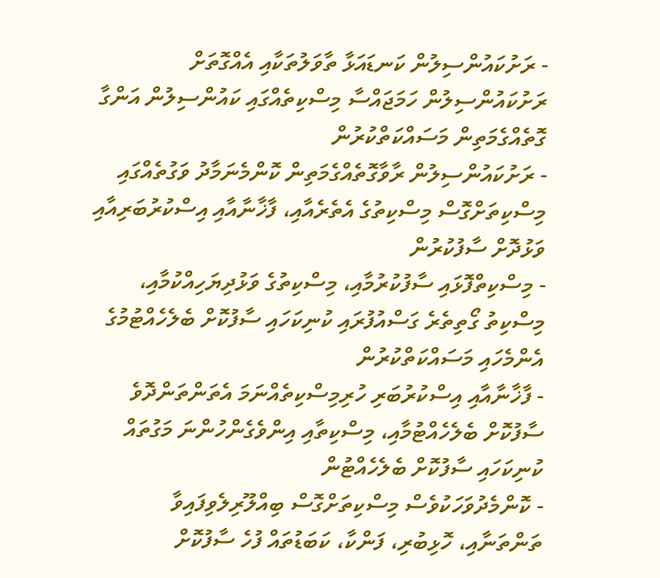- ރަށުކައުންސިލުން ކަނޑައަޅާ ތާވަލުތަކާއި އެއްގޮތަށް ރަށުކައުންސިލުން ހަމަޖައްސާ މިސްކިތެއްގައި ކައުންސިލުން އަންގާ ގޮތެއްގެމަތިން މަސައްކަތްކުރުން
- ރަށުކައުންސިލުން ރާވާގޮތެއްގެމަތިން ކޮންމެނަމާދު ވަގުތެއްގައި މިސްކިތަށްގޮސް މިސްކިތުގެ އެތެރެއާއި، ފާޚާނާއާއި އިސްކުރުބަރިއާއި ވަޅުދޮށް ސާފުކުރުން
- މިސްކިތްފޮޅައި ސާފުކުރުމާއި، މިސްކިތުގެ ވަޅުދިޔަހިއްކުމާއި، މިސްކިތު ގޯތިތެރެ ގަސްއުފުރައި ކުނިކަހައި ސާފުކޮށް ބެލެހެއްޓުމުގެ އެންމެހައި މަސައްކަތްކުރުން
- ފާޚާނާއާއި އިސްކުރުބަރި ހުރިމިސްކިތެއްނަމަ އެތަންތަންދޮވެ ސާފުކޮށް ބެލެހެއްޓުމާއި، މިސްކިތާއި އިންވެގެންހުންނަ މަގުތައް ކުނިކަހައި ސާފުކޮށް ބެލެހެއްޓުން
- ކޮންމެދުވަހަކުވެސް މިސްކިތަށްގޮސް ބިއްލޫރިލެވިފައިވާ ތަންތަނާއި، ހޮޅިބުރި، ފަންކާ، ކަބަޑުތައް ފުހެ ސާފުކޮށް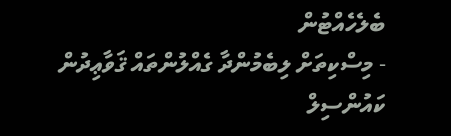ބެލެހެއްޓުން
- މިސްކިތަށް ލިބެމުންދާ ގެއްލުންތައް ޤަވާޢިދުން ކައުންސިލް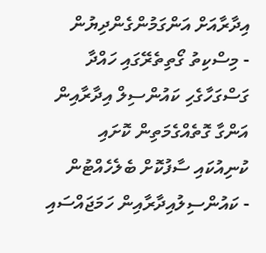އިދާރާއަށް އަންގަމުންގެންދިޔުން
- މިސްކިތު ގޯތިތެރޭގައި ހައްދާ ގަސްގަހާގެހި ކައުންސިލް އިދާރާއިން އަންގާ ގޮތެއްގެމަތިން ކޮށައި ކުނިއުކައި ސާފުކޮށް ބެލެހެއްޓުން
- ކައުންސިލުއިދާރާއިން ހަމަޖައްސައި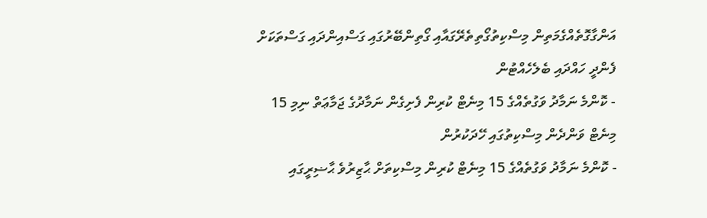އަންގާގޮތެއްގެމަތިން މިސްކިތުގޯތިތެރޭގައާއި ގޯތިންބޭރުގައި ގަސްއިންދައި ގަސްތަކަށް ފެންދީ ހައްދައި ބެލެހެއްޓުން
- ކޮންމެ ނަމާދު ވަގުތެއްގެ 15 މިނެޓް ކުރިން ފެށިގެން ނަމާދުގެ ޖަމާޢަތް ނިމި 15 މިނެޓް ވަންދެން މިސްކިތުގައި ހޭދަކުރުން
- ކޮންމެ ނަމާދު ވަގުތެއްގެ 15 މިނެޓް ކުރިން މިސްކިތަށް ޙާޒިރުވެ ޙާޟިރީގައި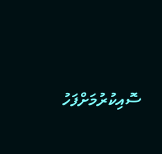ސޮއިކުރުމަށްފަހު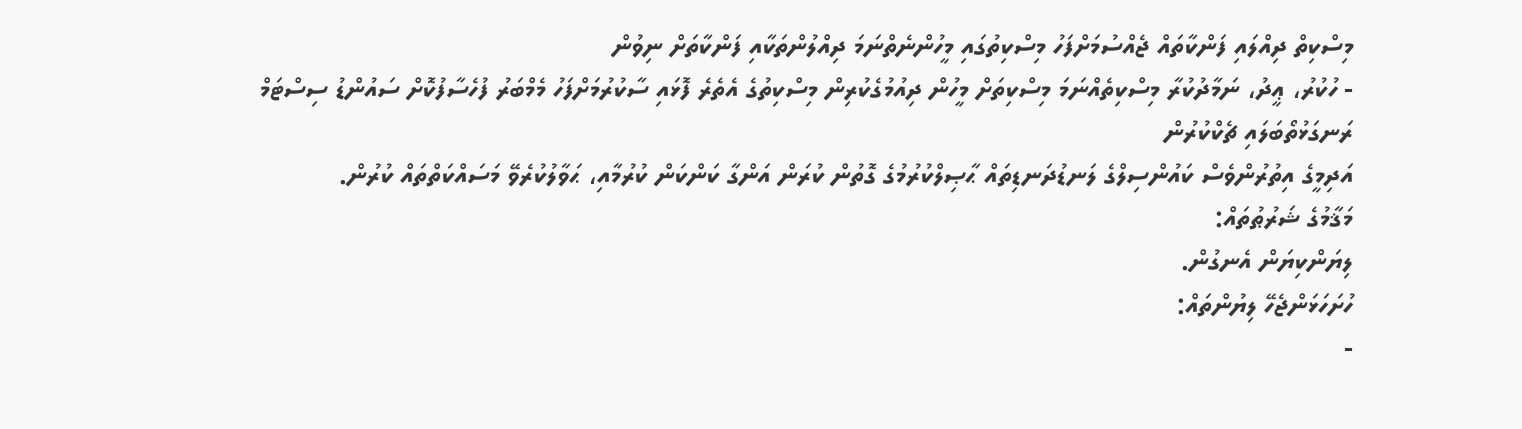މިސްކިތް ދިއްލައި ފަންކާތައް ޖެއްސުމަށްފަހު މިސްކިތުގައި މީހުންނެތްނަމަ ދިއްލުންތަކާއި ފަންކާތަށް ނިވުން
- ހުކުރު، ޢީދު، ނަމާދުކުރާ މިސްކިތެއްނަމަ މިސްކިތަށް މީހުން ދިއުމުގެކުރިން މިސްކިތުގެ އެތެރެ ފޮޅައި ސާކުރުމަށްފަހު މެމްބަރު ފުހެސާފުކޮށް ސައުންޑު ސިސްޓަމް ރަނގަޅުތޯބަލައި ޗެކްކުރުން
އަދިމީގެ އިތުރުންވެސް ކައުންސިލްގެ ލަނޑުދަނޑިތައް ޙާޞިލްކުރުމުގެ ގޮތުން ކުރަން އަންގާ ކަންކަން ކުރުމާއި، ޙަވާލުކުރެވޭ މަސައްކަތްތައް ކުރުން.
މަޤާމުގެ ޝަރުޠުތައް:
ލިޔަންކިޔަން އެނގުން.
ހުށަހަޅަންޖެހޭ ލިޔުންތައް:
-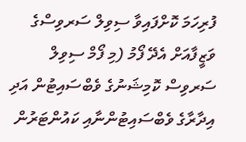ފުރިހަމަ ކޮށްފައިވާ ސިވިލް ސަރވިސްގެ ވަޒީފާއަށް އެދޭ ފޯމު (މި ފޯމް ސިވިލް ސަރވިސް ކޮމިޝަނުގެ ވެބްސައިޓުން އަދި އިދާރާގެ ވެބްސައިޓުންނާއި ކައުންޓަރުން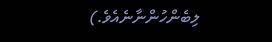ލިބެންހުންނާނެއެވެ.)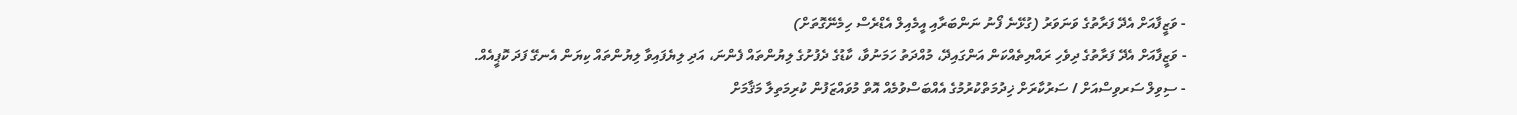- ވަޒީފާއަށް އެދޭ ފަރާތުގެ ވަނަވަރު (ގުޅޭނެ ފޯނު ނަންބަރާއި އީމެއިލް އެޑްރެސް ހިމެނޭގޮތަށް)
- ވަޒީފާއަށް އެދޭ ފަރާތުގެ ދިވެހި ރައްޔިތެއްކަން އަންގައިދޭ، މުއްދަތު ހަމަނުވާ، ކާޑުގެ ދެފުށުގެ ލިޔުންތައް ފެންނަ، އަދި ލިޔެފައިވާ ލިޔުންތައް ކިޔަން އެނގޭ ފަދަ ކޮޕީއެއް.
- ސިވިލް ސަރވިސްއަށް / ސަރުކާރަށް ޚިދުމަތްކުރުމުގެ އެއްބަސްވުމެއް އޮތް މުވައްޒަފުން ކުރިމަތިލާ މަޤާމަށް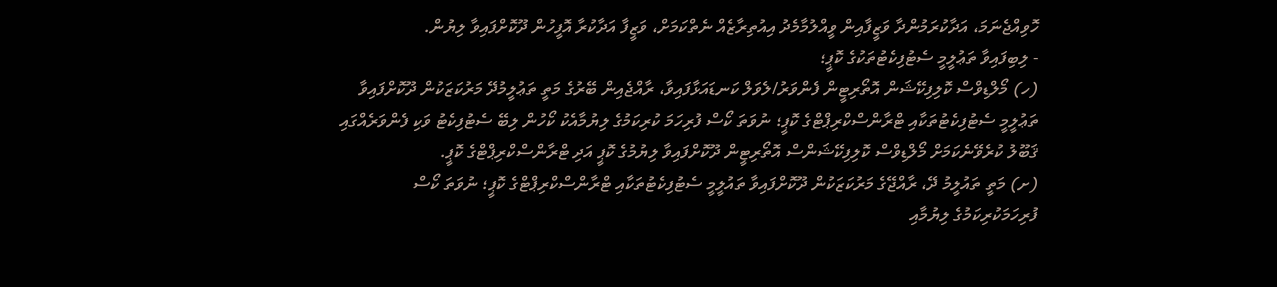ހޮވިއްޖެނަމަ، އަދާކުރަމުންދާ ވަޒީފާއިން ވީއްލުމާމެދު އިއުތިރާޒެއް ނެތްކަމަށް، ވަޒީފާ އަދާކުރާ އޮފީހުން ދޫކޮށްފައިވާ ލިޔުން.
- ލިބިފައިވާ ތަޢުލީމީ ސެޓުފިކެޓުތަކުގެ ކޮޕީ؛
(ހ) މޯލްޑިވްސް ކޮލިފިކޭޝަން އޮތޯރިޓީން ފެންވަރު/ލެވަލް ކަނޑައަޅާފައިވާ، ރާއްޖެއިން ބޭރުގެ މަތީ ތަޢުލީމުދޭ މަރުކަޒަކުން ދޫކޮށްފައިވާ ތަޢުލީމީ ސެޓުފިކެޓުތަކާއި ޓްރާންސްކްރިޕްޓްގެ ކޮޕީ؛ ނުވަތަ ކޯސް ފުރިހަމަ ކުރިކަމުގެ ލިޔުމާއެކު ކޯހުން ލިބޭ ސެޓުފިކެޓު ވަކި ފެންވަރެއްގައި ޤަބޫލު ކުރެވޭނެކަމަށް މޯލްޑިވްސް ކޮލިފިކޭޝަންސް އޮތޯރިޓީން ދޫކޮށްފައިވާ ލިޔުމުގެ ކޮޕީ އަދި ޓްރާންސްކްރިޕްޓްގެ ކޮޕީ.
(ށ) މަތީ ތައުލީމު ދޭ، ރާއްޖޭގެ މަރުކަޒަކުން ދޫކޮށްފައިވާ ތައުލީމީ ސެޓުފިކެޓުތަކާއި ޓްރާންސްކްރިޕްޓްގެ ކޮޕީ؛ ނުވަތަ ކޯސް ފުރިހަމަކުރިކަމުގެ ލިޔުމާއި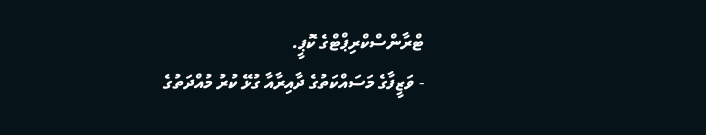ޓްރާންސްކްރިޕްޓްގެ ކޮޕީ.
- ވަޒީފާގެ މަސައްކަތުގެ ދާއިރާއާ ގުޅޭ ކުރު މުއްދަތުގެ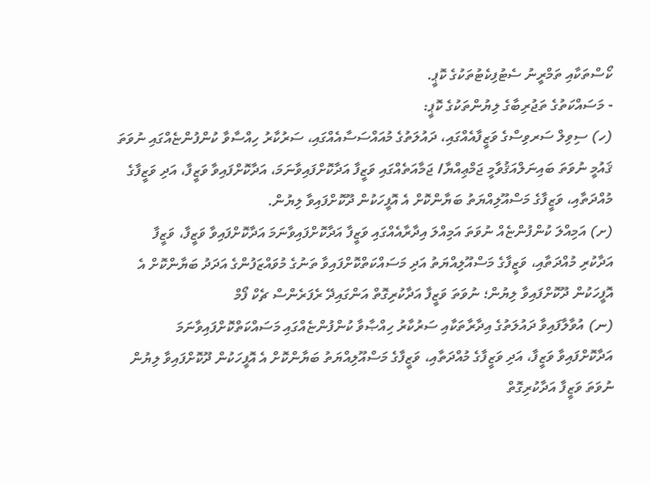ކޯސްތަކާއި ތަމްރީނު ސެޓުފިކެޓުތަކުގެ ކޮޕީ.
- މަސައްކަތުގެ ތަޖުރިބާގެ ލިޔުންތަކުގެ ކޮޕީ:
(ހ) ސިވިލް ސަރވިސްގެ ވަޒީފާއެއްގައި، ދައުލަތުގެ މުއައްސަސާއެއްގައި، ސަރުކާރު ހިއްސާވާ ކުންފުންޏެއްގައި ނުވަތަ ޤައުމީ ނުވަތަ ބައިނަލްއަޤުވާމީ ޖަމްޢިއްޔާ/ ޖަމާއަތެއްގައި ވަޒީފާ އަދާކޮށްފައިވާނަމަ، އަދާކޮށްފައިވާ ވަޒީފާ، އަދި ވަޒީފާގެ މުއްދަތާއި، ވަޒީފާގެ މަސްއޫލިއްޔަތު ބަޔާންކޮށް އެ އޮފީހަކުން ދޫކޮށްފައިވާ ލިޔުން.
(ށ) އަމިއްލަ ކުންފުންޏެއް ނުވަތަ އަމިއްލަ އިދާރާއެއްގައި ވަޒީފާ އަދާކޮށްފައިވާނަމަ އަދާކޮށްފައިވާ ވަޒީފާ، ވަޒީފާ އަދާކުރި މުއްދަތާއި، ވަޒީފާގެ މަސްއޫލިއްޔަތު އަދި މަސައްކަތްކޮށްފައިވާ ތަނުގެ މުވައްޒަފުންގެ އަދަދު ބަޔާންކޮށް އެ އޮފީހަކުން ދޫކޮށްފައިވާ ލިޔުން؛ ނުވަތަ ވަޒީފާ އަދާކުރިގޮތް އަންގައިދޭ ރެފަރެންސް ޗެކް ފޯމް
(ނ) އުވާލާފައިވާ ދައުލަތުގެ އިދާރާތަކާއި ސަރުކާރު ހިއްޞާވާ ކުންފުންޏެއްގައި މަސައްކަތްކޮށްފައިވާނަމަ އަދާކޮށްފައިވާ ވަޒީފާ، އަދި ވަޒީފާގެ މުއްދަތާއި، ވަޒީފާގެ މަސްއޫލިއްޔަތު ބަޔާންކޮށް އެ އޮފީހަކުން ދޫކޮށްފައިވާ ލިޔުން ނުވަތަ ވަޒީފާ އަދާކުރިގޮތް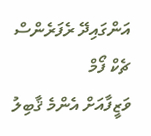އަންގައިދޭ ރެފަރެންސް ޗެކް ފޯމް
ވަޒީފާއަށް އެންމެ ޤާބިލު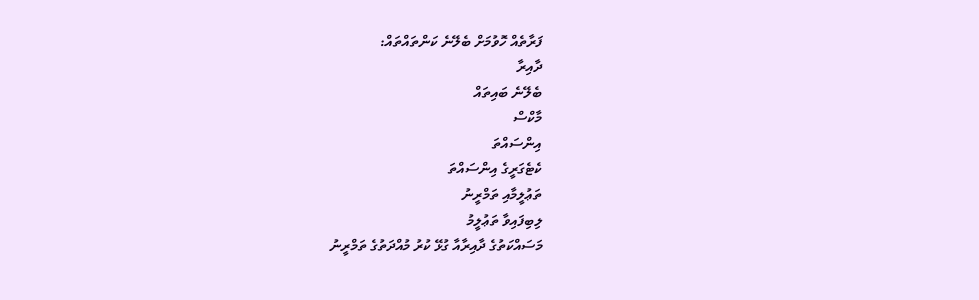ފަރާތެއް ހޮވުމަށް ބެލޭނެ ކަންތައްތައް:
ދާއިރާ
ބެލޭނެ ބައިތައް
މާކްސް
އިންސައްތަ
ކެޓެގަރީގެ އިންސައްތަ
ތަޢުލީމާއި ތަމްރީނު
ލިބިފައިވާ ތަޢުލީމު
މަސައްކަތުގެ ދާއިރާއާ ގުޅޭ ކުރު މުއްދަތުގެ ތަމްރީނު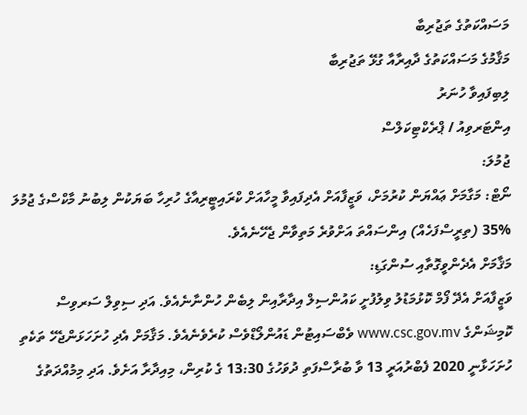މަސައްކަތުގެ ތަޖުރިބާ
މަޤާމުގެ މަސައްކަތުގެ ދާއިރާއާ ގުޅޭ ތަޖުރިބާ
ލިބިފައިވާ ހުނަރު
އިންޓަރވިއު / ޕްރެކްޓިކަލްސް
ޖުމުލަ:
ނޯޓް: މަގާމަށް ޢައްޔަން ކުރުމަށް، ވަޒީފާއަށް އެދިފައިވާ މީހާއަށް ކްރައިޓީރިއާގެ ހުރިހާ ބަޔަކުން ލިބުނު މާކްސްގެ ޖުމުލަ %35 (ތިރީސްފަހެއް) އިންސައްތަ އަށްވުރެ މަތިވާން ޖެހޭނެއެވެ.
މަޤާމަށް އެދެންވީގޮތާއި ސުންގަޑި:
ވަޒީފާއަށް އެދޭ ފޯމް ކޮޅުމަޑުލު ވިލުފުށީ ކައުންސިލް އިދާރާއިން ލިބެން ހުންނާނެއެވެ. އަދި ސިވިލް ސަރވިސް ކޮމިޝަންގެ www.csc.gov.mv ވެބްސައިޓުން ޑައުންލޯޑްވެސް ކުރެވެނެއެވެ. މަޤާމަށް އެދި ހުށަހަޅަންޖެހޭ ތަކެތި ހުށަހަޅާނީ 2020 ފެބްރުއަރީ 13 ވާ ބުރާސްފަތި ދުވަހުގެ 13:30 ގެ ކުރިން، މިއިދާރާ އަށެވެ. އަދި މިމުއްދަތުގެ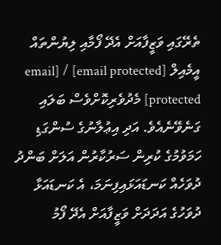ތެރޭގައި ވަޒީފާއަށް އެދޭ ފޯމާއި ލިޔުންތައް އީމެއިލް [email protected] / [email protected] މެދުވެރިކޮށްވެސް ބަލައި ގަނެވޭނެއެވެ. އަދި އިޢުލާނުގެ ސުންގަޑި ހަމަވުމުގެ ކުރިން ސަރުކާރުން އަލަށް ބަންދު ދުވަހެއް ކަނޑައަޅައިފިނަމަ، އެ ކަނޑައަޅާ ދުވަހުގެ އަދަދަށް ވަޒީފާއަށް އެދޭ ފޯމު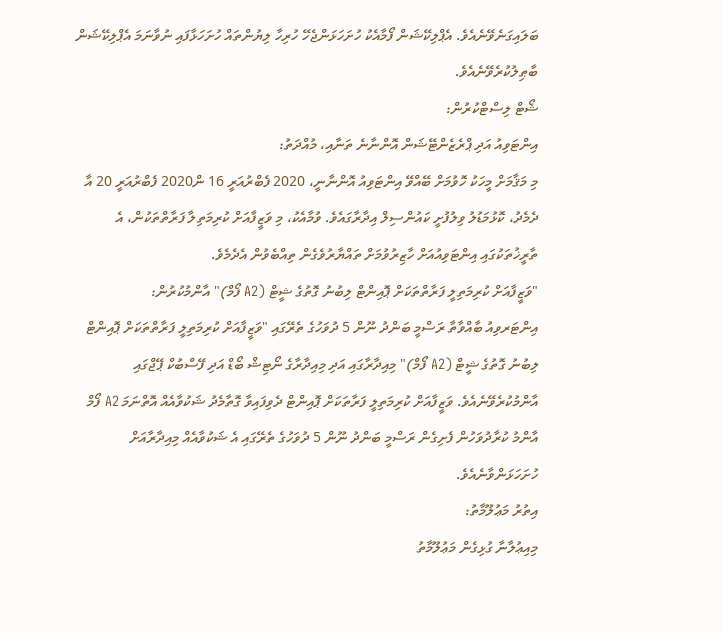ބަލައިގަނެވޭނެއެވެ. އެޕްލިކޭޝަން ފޯމާއެކު ހުށަހަޅަންޖެހޭ ހުރިހާ ލިޔުންތައް ހުށަހަޅާފައި ނުވާނަމަ އެޕްލިކޭޝަން ބާޠިލުކުރެވޭނެއެވެ.
ޝޯޓް ލިސްޓްކުރުން:
އިންޓަވިއު އަދި ޕްރެޒެންޓޭޝަން އޮންނާނެ ތަނާއި، މުއްދަތު:
މި މަޤާމަށް މީހަކު ހޮވުމަށް ބޭއްވޭ އިންޓަވިއު އޮންނާނީ، 2020 ފެބްރުއަރީ 16 ން2020 ފެބްރުއަރީ 20 އާ ދެމެދު، ކޮޅުމަޑުލު ވިލުފުށީ ކައުންސިލް އިދާރާގައެވެ. ވުމާއެކު، މި ވަޒީފާއަށް ކުރިމަތިލާ ފަރާތްތަކުން، އެ ތާރީޚުތަކުގައި އިންޓަވިއުއަށް ހާޒިރުވުމަށް ތައްޔާރުވެގެން ތިއްބެވުން އެދެމެވެ.
"ވަޒީފާއަށް ކުރިމަތިލީ ފަރާތްތަކަށް ޕޮއިންޓް ލިބުނު ގޮތުގެ ޝީޓް (A2 ފޯމް)" އާންމުކުރުން:
އިންޓަރވިއު ބާއްވާތާ ރަސްމީ ބަންދު ނޫން 5 ދުވަހުގެ ތެރޭގައި "ވަޒީފާއަށް ކުރިމަތިލީ ފަރާތްތަކަށް ޕޮއިންޓް ލިބުނު ގޮތުގެ ޝީޓް (A2 ފޯމް)" މިއިދާރާގައި އަދި މިއިދާރާގެ ނޯޓިޝް ބޯޑް އަދި ފޭސްބުކް ޕޭޖްގައި އާންމުކުރެވޭނެއެވެ. ވަޒީފާއަށް ކުރިމަތިލީ ފަރާތަކަށް ޕޮއިންޓް ދެވިފައިވާ ގޮތާމެދު ޝަކުވާއެއް އޮތްނަމަ A2 ފޯމް އާންމު ކުރާދުވަހުން ފެށިގެން ރަސްމީ ބަންދު ނޫން 5 ދުވަހުގެ ތެރޭގައި އެ ޝަކުވާއެއް މިއިދާރާއަށް ހުށަހަޅަންވާނެއެވެ.
އިތުރު މަޢުލޫމާތު:
މިއިޢުލާނާ ގުޅިގެން މަޢުލޫމާތު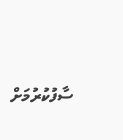ސާފުކުރުމަށް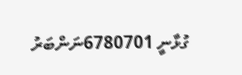ގުޅާނީ 6780701ނަންބަރު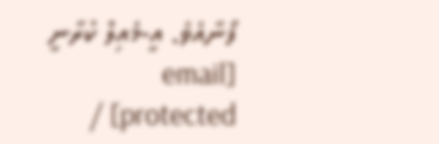ފޯނާއެވެ. އީ-މެއިލް ކުރާނީ [email protected] /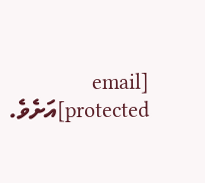[email protected]އަށެވެ.